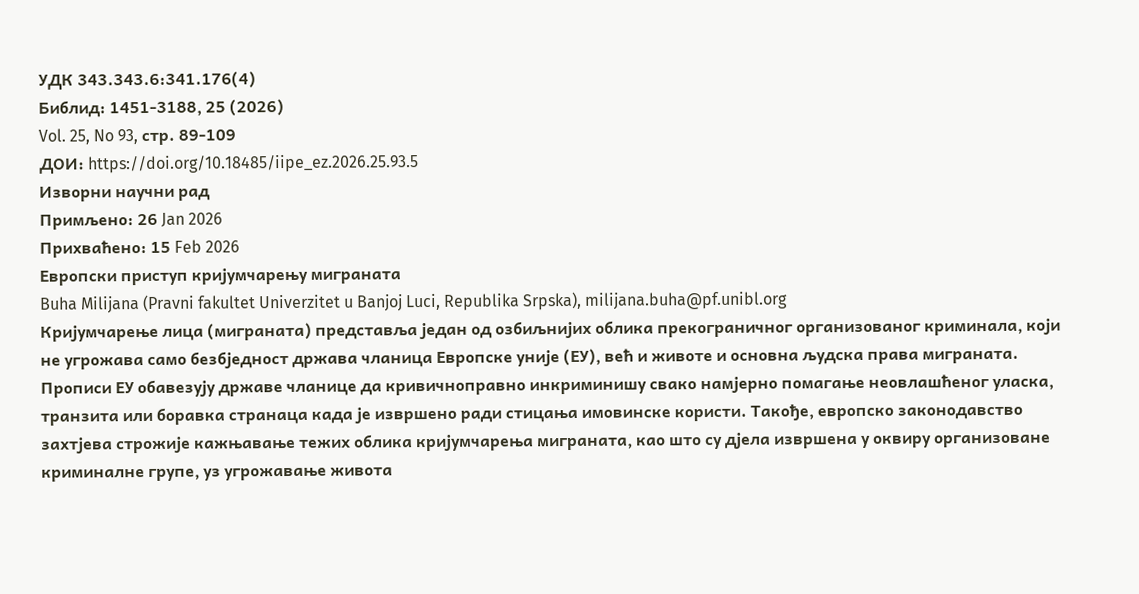УДК 343.343.6:341.176(4)
Библид: 1451‑3188, 25 (2026)
Vol. 25, No 93, стр. 89-109
ДОИ: https://doi.org/10.18485/iipe_ez.2026.25.93.5
Изворни научни рад
Примљено: 26 Jan 2026
Прихваћено: 15 Feb 2026
Европски приступ кријумчарењу миграната
Buha Milijana (Pravni fakultet Univerzitet u Banjoj Luci, Republika Srpska), milijana.buha@pf.unibl.org
Кријумчарење лица (миграната) представља један од озбиљнијих облика прекограничног организованог криминала, који не угрожава само безбједност држава чланица Европске уније (ЕУ), већ и животе и основна људска права миграната. Прописи ЕУ обавезују државе чланице да кривичноправно инкриминишу свако намјерно помагање неовлашћеног уласка, транзита или боравка странаца када је извршено ради стицања имовинске користи. Такође, европско законодавство захтјева строжије кажњавање тежих облика кријумчарења миграната, као што су дјела извршена у оквиру организоване криминалне групе, уз угрожавање живота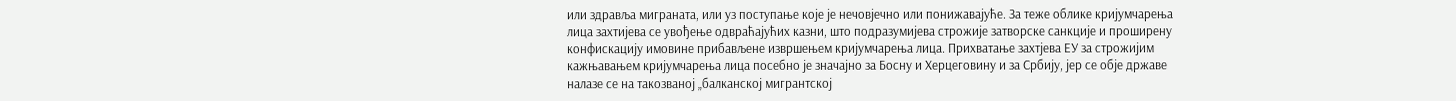или здравља миграната, или уз поступање које је нечовјечно или понижавајуће. За теже облике кријумчарења лица захтијева се увођење одвраћајућих казни, што подразумијева строжије затворске санкције и проширену конфискацију имовине прибављене извршењем кријумчарења лица. Прихватање захтјева ЕУ за строжијим кажњавањем кријумчарења лица посебно је значајно за Босну и Херцеговину и за Србију, јер се обје државе налазе се на такозваној „балканској мигрантској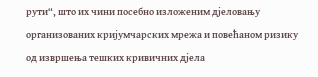рути“, што их чини посебно изложеним дјеловању организованих кријумчарских мрежа и повећаном ризику од извршења тешких кривичних дјела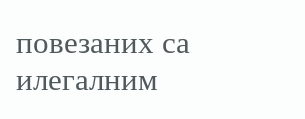повезаних са илегалним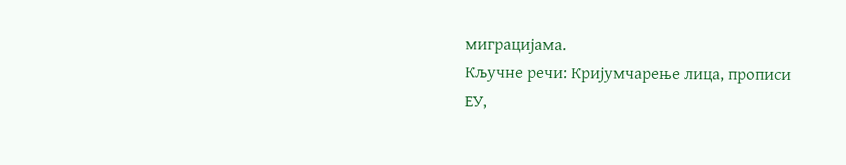миграцијама.
Кључне речи: Кријумчарење лица, прописи ЕУ,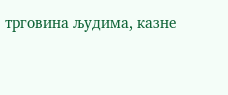трговина људима, казне